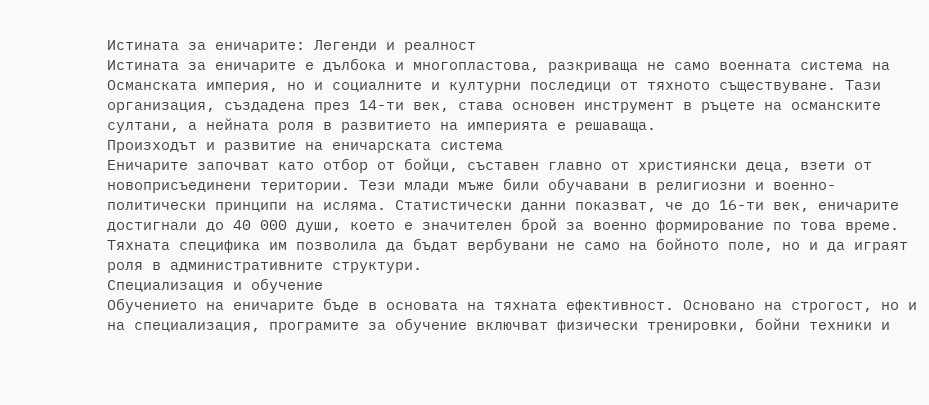Истината за еничарите: Легенди и реалност
Истината за еничарите е дълбока и многопластова, разкриваща не само военната система на Османската империя, но и социалните и културни последици от тяхното съществуване. Тази организация, създадена през 14-ти век, става основен инструмент в ръцете на османските султани, а нейната роля в развитието на империята е решаваща.
Произходът и развитие на еничарската система
Еничарите започват като отбор от бойци, съставен главно от християнски деца, взети от новоприсъединени територии. Тези млади мъже били обучавани в религиозни и военно-политически принципи на исляма. Статистически данни показват, че до 16-ти век, еничарите достигнали до 40 000 души, което е значителен брой за военно формирование по това време. Тяхната специфика им позволила да бъдат вербувани не само на бойното поле, но и да играят роля в административните структури.
Специализация и обучение
Обучението на еничарите бъде в основата на тяхната ефективност. Основано на строгост, но и на специализация, програмите за обучение включват физически тренировки, бойни техники и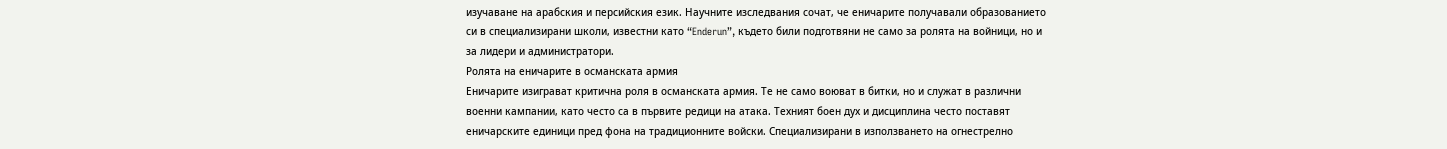изучаване на арабския и персийския език. Научните изследвания сочат, че еничарите получавали образованието си в специализирани школи, известни като “Enderun”, където били подготвяни не само за ролята на войници, но и за лидери и администратори.
Ролята на еничарите в османската армия
Еничарите изиграват критична роля в османската армия. Те не само воюват в битки, но и служат в различни военни кампании, като често са в първите редици на атака. Техният боен дух и дисциплина често поставят еничарските единици пред фона на традиционните войски. Специализирани в използването на огнестрелно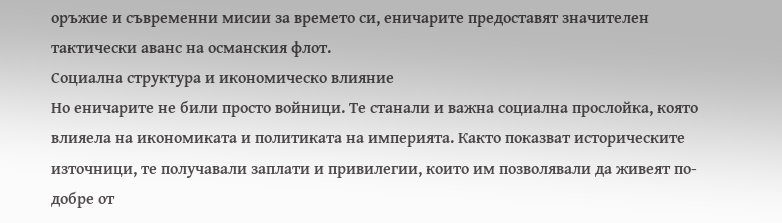оръжие и съвременни мисии за времето си, еничарите предоставят значителен тактически аванс на османския флот.
Социална структура и икономическо влияние
Но еничарите не били просто войници. Те станали и важна социална прослойка, която влияела на икономиката и политиката на империята. Както показват историческите източници, те получавали заплати и привилегии, които им позволявали да живеят по-добре от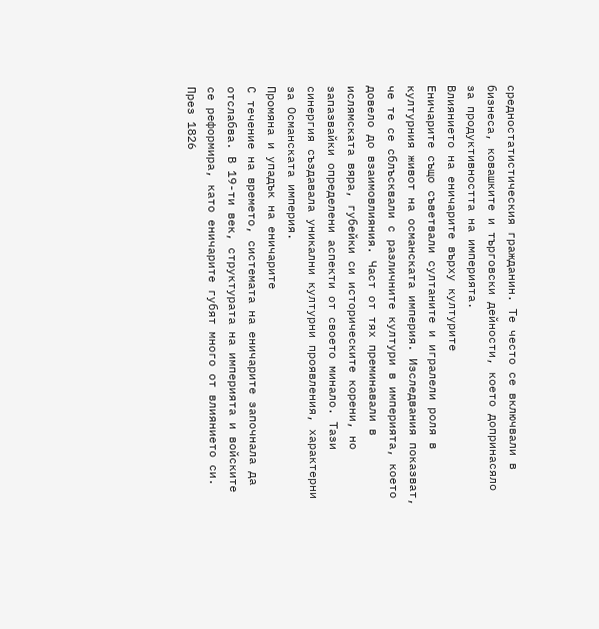средностатистическия гражданин. Те често се включвали в бизнеса, ковашките и търговски дейности, което допринасяло за продуктивността на империята.
Влиянието на еничарите върху културите
Еничарите също съветвали султаните и игралeли роля в културния живот на османската империя. Изследвания показват, че те се сблъсквали с различните култури в империята, което довело до взаимовлияния. Част от тях преминавали в ислямската вяра, губейки си историческите корени, но запазвайки определени аспекти от своето минало. Тази синергия създавала уникални културни проявления, характерни за Османската империя.
Промяна и упадък на еничарите
С течение на времето, системата на еничарите започнала да отслабва. В 19-ти век, структурата на империята и войските се реформира, като еничарите губят много от влиянието си. През 1826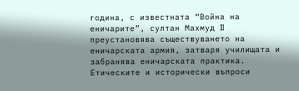година, с известната “Война на еничарите”, султан Махмуд II преустановява съществуването на еничарската армия, затваря училищата и забранява еничарската практика.
Етическите и исторически въпроси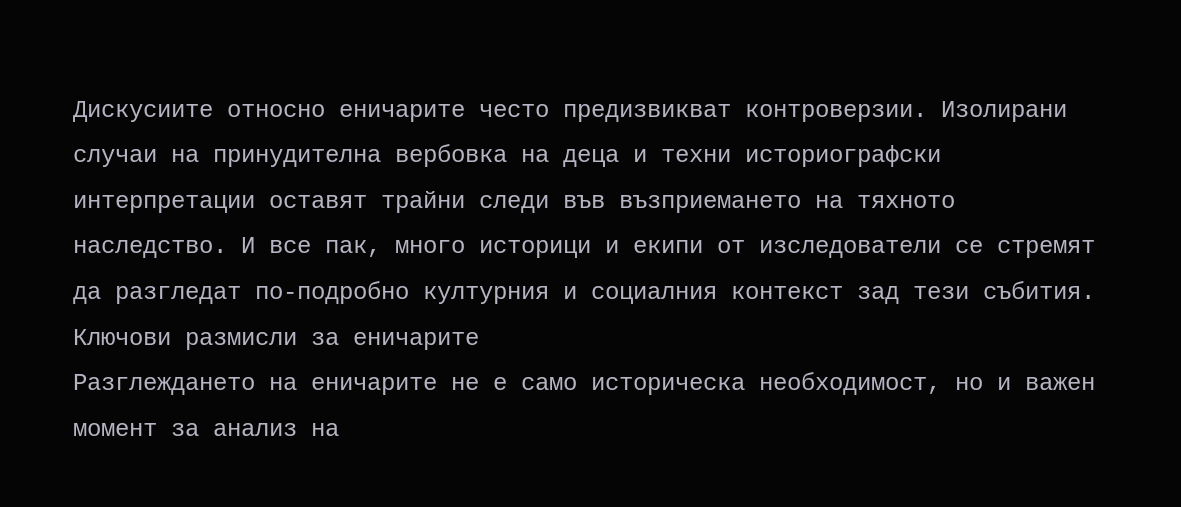Дискусиите относно еничарите често предизвикват контроверзии. Изолирани случаи на принудителна вербовка на деца и техни историографски интерпретации оставят трайни следи във възприемането на тяхното наследство. И все пак, много историци и екипи от изследователи се стремят да разгледат по-подробно културния и социалния контекст зад тези събития.
Ключови размисли за еничарите
Разглеждането на еничарите не е само историческа необходимост, но и важен момент за анализ на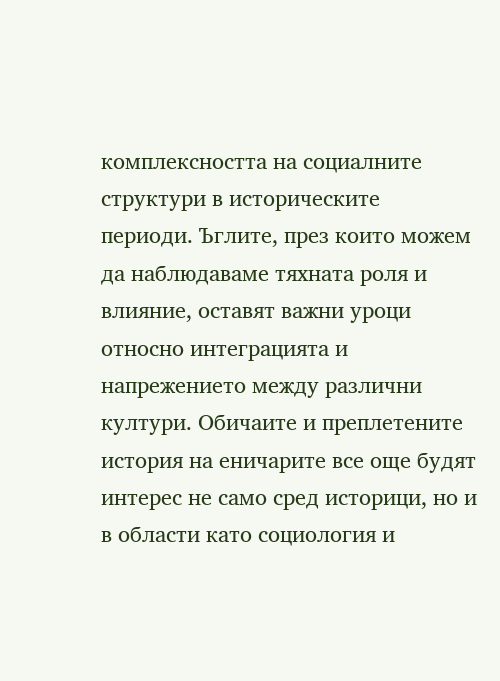комплексността на социалните структури в историческите периоди. Ъглите, през които можем да наблюдаваме тяхната роля и влияние, оставят важни уроци относно интеграцията и напрежението между различни култури. Обичаите и преплетените история на еничарите все още будят интерес не само сред историци, но и в области като социология и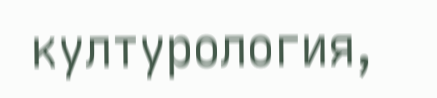културология,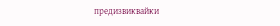предизвиквайки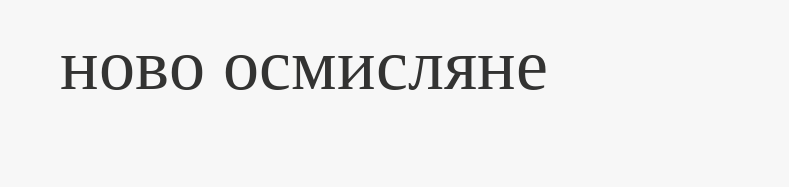ново осмисляне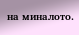на миналото.